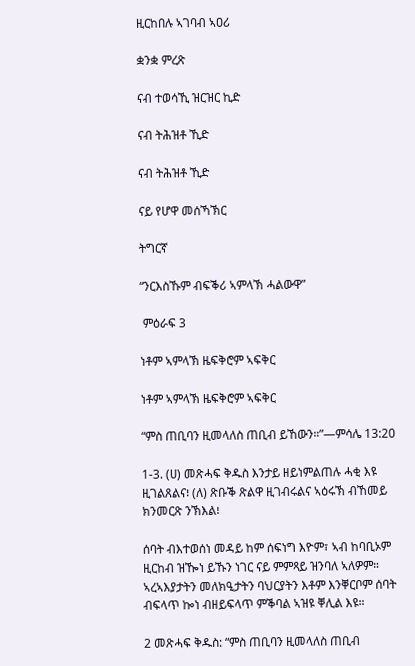ዚርከበሉ ኣገባብ ኣዐሪ

ቋንቋ ምረጽ

ናብ ተወሳኺ ዝርዝር ኪድ

ናብ ትሕዝቶ ኺድ

ናብ ትሕዝቶ ኺድ

ናይ የሆዋ መሰኻኽር

ትግርኛ

“ንርእስኹም ብፍቕሪ ኣምላኽ ሓልውዋ”

 ምዕራፍ 3

ነቶም ኣምላኽ ዜፍቅሮም ኣፍቅር

ነቶም ኣምላኽ ዜፍቅሮም ኣፍቅር

“ምስ ጠቢባን ዚመላለስ ጠቢብ ይኸውን።”—ምሳሌ 13:20

1-3. (ሀ) መጽሓፍ ቅዱስ እንታይ ዘይነምልጠሉ ሓቂ እዩ ዚገልጸልና፧ (ለ) ጽቡቕ ጽልዋ ዚገብሩልና ኣዕሩኽ ብኸመይ ክንመርጽ ንኽእል፧

ሰባት ብእተወሰነ መዳይ ከም ሰፍነግ እዮም፣ ኣብ ከባቢኦም ዚርከብ ዝዀነ ይኹን ነገር ናይ ምምጻይ ዝንባለ ኣለዎም። ኣረኣእያታትን መለክዒታትን ባህርያትን እቶም እንቐርቦም ሰባት ብፍላጥ ኰነ ብዘይፍላጥ ምቕባል ኣዝዩ ቐሊል እዩ።

2 መጽሓፍ ቅዱስ: “ምስ ጠቢባን ዚመላለስ ጠቢብ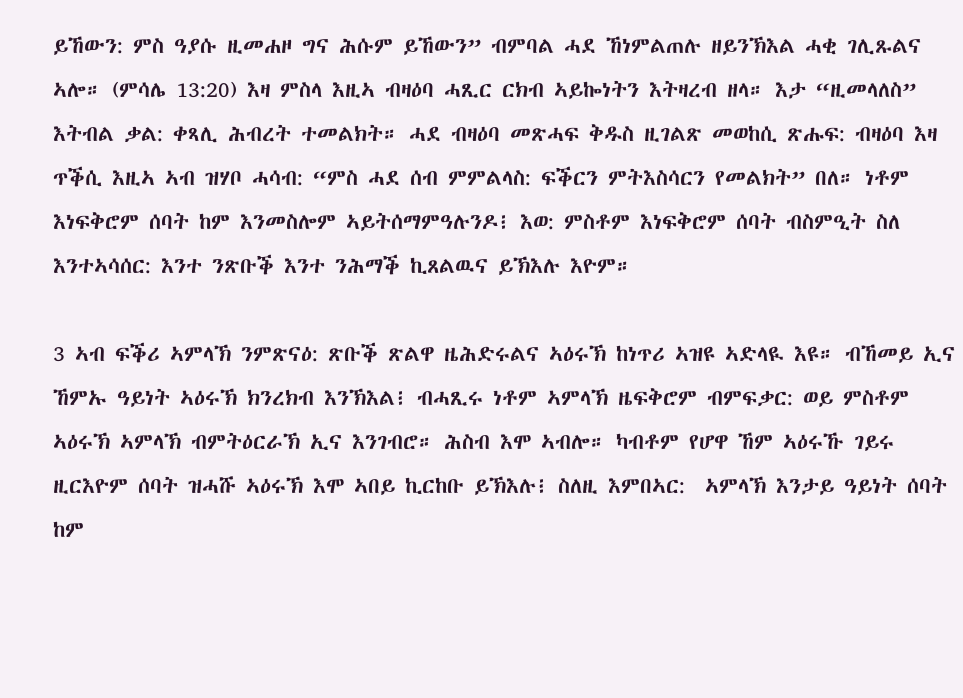ይኸውን: ምስ ዓያሱ ዚመሐዞ ግና ሕሱም ይኸውን” ብምባል ሓደ ኸነምልጠሉ ዘይንኽእል ሓቂ ገሊጹልና ኣሎ። (ምሳሌ 13:20) እዛ ምስላ እዚኣ ብዛዕባ ሓጺር ርክብ ኣይኰነትን እትዛረብ ዘላ። እታ “ዚመላለስ” እትብል ቃል: ቀጻሊ ሕብረት ተመልክት። ሓደ ብዛዕባ መጽሓፍ ቅዱስ ዚገልጽ መወከሲ ጽሑፍ: ብዛዕባ እዛ ጥቕሲ እዚኣ ኣብ ዝሃቦ ሓሳብ: “ምስ ሓደ ሰብ ምምልላስ: ፍቕርን ምትእስሳርን የመልክት” በለ። ነቶም እነፍቅሮም ሰባት ከም እንመስሎም ኣይትሰማምዓሉንዶ፧ እወ: ምስቶም እነፍቅሮም ሰባት ብስምዒት ስለ እንተኣሳሰር: እንተ ንጽቡቕ እንተ ንሕማቕ ኪጸልዉና ይኽእሉ እዮም።

3 ኣብ ፍቕሪ ኣምላኽ ንምጽናዕ: ጽቡቕ ጽልዋ ዜሕድሩልና ኣዕሩኽ ከነጥሪ ኣዝዩ ኣድላዪ እዩ። ብኸመይ ኢና ኸምኡ ዓይነት ኣዕሩኽ ክንረክብ እንኽእል፧ ብሓጺሩ ነቶም ኣምላኽ ዜፍቅሮም ብምፍቃር: ወይ ምስቶም ኣዕሩኽ ኣምላኽ ብምትዕርራኽ ኢና እንገብሮ። ሕስብ እሞ ኣብሎ። ካብቶም የሆዋ ኸም ኣዕሩኹ ገይሩ ዚርእዮም ሰባት ዝሓሹ ኣዕሩኽ እሞ ኣበይ ኪርከቡ ይኽእሉ፧ ስለዚ እምበኣር:  ኣምላኽ እንታይ ዓይነት ሰባት ከም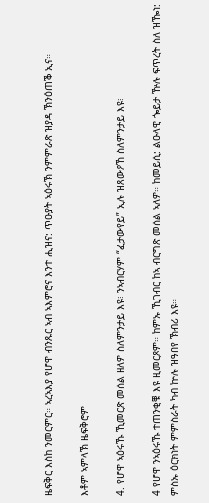ዜፍቅር እስከ ንመርምር። ኣረኣእያ የሆዋ ብንጹር ኣብ ኣእምሮና እንተ ሒዝና: ጥዑያት ኣዕሩኽ ንምምራጽ ዝያዳ ኽንዕጠቕ ኢና።

እቶም ኣምላኽ ዜፍቅሮም

4. የሆዋ ኣዕሩኹ ኺመርጽ መሰል ዘለዎ ስለምንታይ እዩ፧ ንኣብርሃም “ፈታውየይ” ኢሉ ዝጸውዖኸ ስለምንታይ እዩ፧

4 የሆዋ ንኣዕሩኹ ተጠንቂቑ እዩ ዚመርጾም። ከምኡ ኺገብር ከኣ ብርግጽ መሰል ኣለዎ። ከመይሲ: ልዑላዊ ጐይታ ዅሉ ፍጥረት ስለ ዝዀነ: ምስኡ ዕርክነት ምምስራት ካብ ኵሉ ዝዓበየ ኽብሪ እዩ።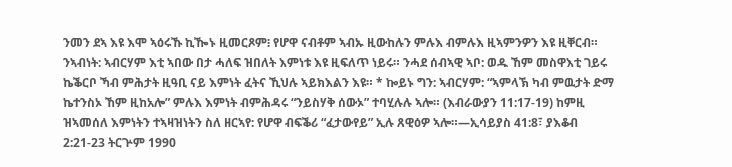ንመን ደኣ እዩ እሞ ኣዕሩኹ ኪዀኑ ዚመርጾም፧ የሆዋ ናብቶም ኣብኡ ዚውከሉን ምሉእ ብምሉእ ዚኣምንዎን እዩ ዚቐርብ። ንኣብነት: ኣብርሃም እቲ ኣበው በታ ሓለፍ ዝበለት እምነቱ እዩ ዚፍለጥ ነይሩ። ንሓደ ሰብኣዊ ኣቦ: ወዱ ኸም መስዋእቲ ገይሩ ኬቕርቦ ኻብ ምሕታት ዚዓቢ ናይ እምነት ፈትና ኺህሉ ኣይክእልን እዩ። * ኰይኑ ግን: ኣብርሃም: “ኣምላኽ ካብ ምዉታት ድማ ኬተንስኦ ኸም ዚከአሎ” ምሉእ እምነት ብምሕዳሩ “ንይስሃቅ ሰውኦ” ተባሂሉሉ ኣሎ። (እብራውያን 11:17-19) ከምዚ ዝኣመሰለ እምነትን ተኣዛዝነትን ስለ ዘርኣየ: የሆዋ ብፍቕሪ “ፈታውየይ” ኢሉ ጸዊዕዎ ኣሎ።—ኢሳይያስ 41:8፣ ያእቆብ 2:21-23 ትርጕም 1990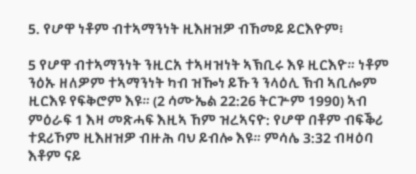5. የሆዋ ነቶም ብተኣማንነት ዚእዘዝዎ ብኸመይ ይርእዮም፧

5 የሆዋ ብተኣማንነት ንዚርአ ተኣዛዝነት ኣኽቢሩ እዩ ዚርእዮ። ነቶም ንዕኡ ዘለዎም ተኣማንነት ካብ ዝዀነ ይኹን ንላዕሊ ኽብ ኣቢሎም ዚርእዩ የፍቅሮም እዩ። (2 ሳሙኤል 22:26 ትርጕም 1990) ኣብ ምዕራፍ 1 እዛ መጽሓፍ እዚኣ ኸም ዝረኣናዮ: የሆዋ በቶም ብፍቕሪ ተደሪኾም ዚእዘዝዎ ብዙሕ ባህ ይብሎ እዩ። ምሳሌ 3:32 ብዛዕባ እቶም ናይ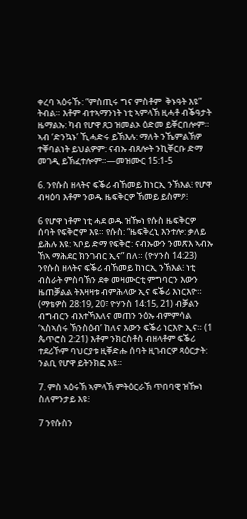ቀረባ ኣዕሩኹ: “ምስጢሩ ግና ምስቶም  ቅኑዓት እዩ” ትብል። እቶም ብተኣማንነት ነቲ ኣምላኽ ዚሓቶ ብቕዓታት ዜማልኡ: ካብ የሆዋ ጸጋ ዝመልኦ ዕድመ ይቐርበሎም። ኣብ ‘ድንኳኑ’ ኺሓድሩ ይኽእሉ: ማለት ንኼምልኽዎ ተቐባልነት ይህልዎም: ናብኡ ብጸሎት ንኪቐርቡ ድማ መገዲ ይኽፈተሎም።—መዝሙር 15:1-5

6. ንየሱስ ዘላትና ፍቕሪ ብኸመይ ከነርኢ ንኽእል፧ የሆዋ ብዛዕባ እቶም ንወዱ ዜፍቅርዎ ኸመይ ይስምዖ፧

6 የሆዋ ነቶም ነቲ ሓደ ወዱ ዝዀነ የሱስ ዜፍቅርዎ ሰባት የፍቅሮም እዩ። የሱስ: “ዜፍቅረኒ እንተሎ: ቃለይ ይሕሉ እዩ: ኣቦይ ድማ የፍቅሮ: ናብኡውን ንመጽእ ኣብኡ ኸኣ ማሕደር ክንገብር ኢና” በለ። (ዮሃንስ 14:23) ንየሱስ ዘላትና ፍቕሪ ብኸመይ ከነርኢ ንኽእል፧ ነቲ ብስራት ምስባኽን ደቀ መዛሙርቲ ምግባርን እውን ዜጠቓልል ትእዛዛቱ ብምሕላው ኢና ፍቕሪ እነርእዮ። (ማቴዎስ 28:19, 20፣ ዮሃንስ 14:15, 21) ብቓልን ብግብርን ብእተኻእለና መጠን ንዕኡ ብምምሳል ‘ኣስኣሰሩ ኽንስዕብ’ ከለና እውን ፍቕሪ ነርእዮ ኢና። (1 ጴጥሮስ 2:21) እቶም ንክርስቶስ ብዘላቶም ፍቕሪ ተደሪኾም ባህርያቱ ዚቐድሑ ሰባት ዚገብርዎ ጻዕርታት: ንልቢ የሆዋ ይትንክፎ እዩ።

7. ምስ ኣዕሩኽ ኣምላኽ ምትዕርራኽ ጥበባዊ ዝዀነ ስለምንታይ እዩ፧

7 ንየሱስን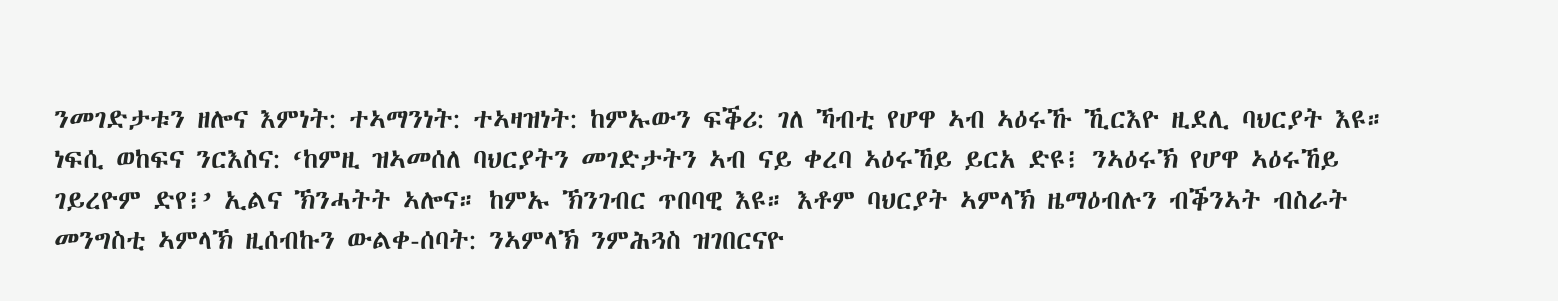ንመገድታቱን ዘሎና እምነት: ተኣማንነት: ተኣዛዝነት: ከምኡውን ፍቕሪ: ገለ ኻብቲ የሆዋ ኣብ ኣዕሩኹ ኺርእዮ ዚደሊ ባህርያት እዩ። ነፍሲ ወከፍና ንርእስና: ‘ከምዚ ዝኣመሰለ ባህርያትን መገድታትን ኣብ ናይ ቀረባ ኣዕሩኸይ ይርአ ድዩ፧ ንኣዕሩኽ የሆዋ ኣዕሩኸይ ገይረዮም ድየ፧’ ኢልና ኽንሓትት ኣሎና። ከምኡ ኽንገብር ጥበባዊ እዩ። እቶም ባህርያት ኣምላኽ ዜማዕብሉን ብቕንኣት ብስራት መንግስቲ ኣምላኽ ዚሰብኩን ውልቀ-ሰባት: ንኣምላኽ ንምሕጓስ ዝገበርናዮ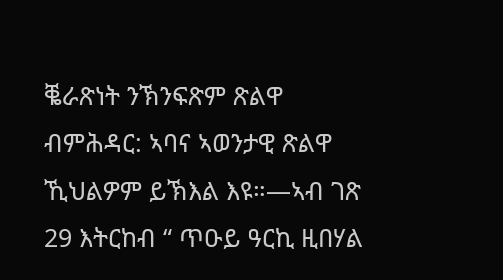ቘራጽነት ንኽንፍጽም ጽልዋ ብምሕዳር: ኣባና ኣወንታዊ ጽልዋ ኺህልዎም ይኽእል እዩ።—ኣብ ገጽ 29 እትርከብ “ ጥዑይ ዓርኪ ዚበሃል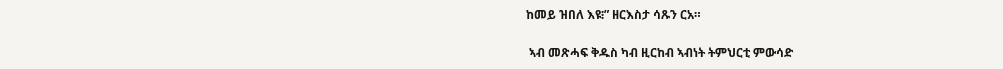ከመይ ዝበለ እዩ፧” ዘርእስታ ሳጹን ርአ።

 ኣብ መጽሓፍ ቅዱስ ካብ ዚርከብ ኣብነት ትምህርቲ ምውሳድ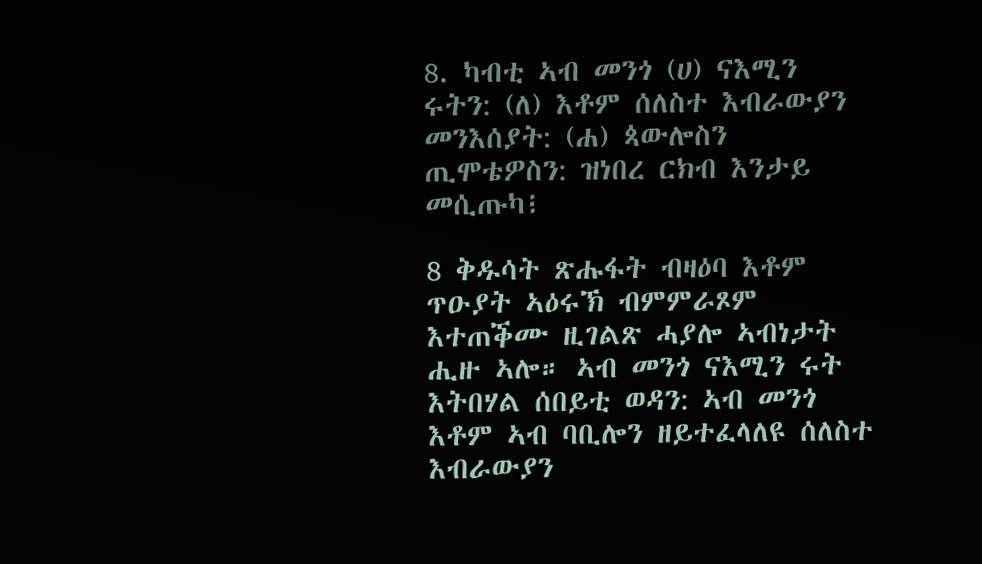8. ካብቲ ኣብ መንጎ (ሀ) ናእሚን ሩትን: (ለ) እቶም ሰለስተ እብራውያን መንእሰያት: (ሐ) ጳውሎስን ጢሞቴዎስን: ዝነበረ ርክብ እንታይ መሲጡካ፧

8 ቅዱሳት ጽሑፋት ብዛዕባ እቶም ጥዑያት ኣዕሩኽ ብምምራጾም እተጠቕሙ ዚገልጽ ሓያሎ ኣብነታት ሒዙ ኣሎ። ኣብ መንጎ ናእሚን ሩት እትበሃል ሰበይቲ ወዳን: ኣብ መንጎ እቶም ኣብ ባቢሎን ዘይተፈላለዩ ሰለስተ እብራውያን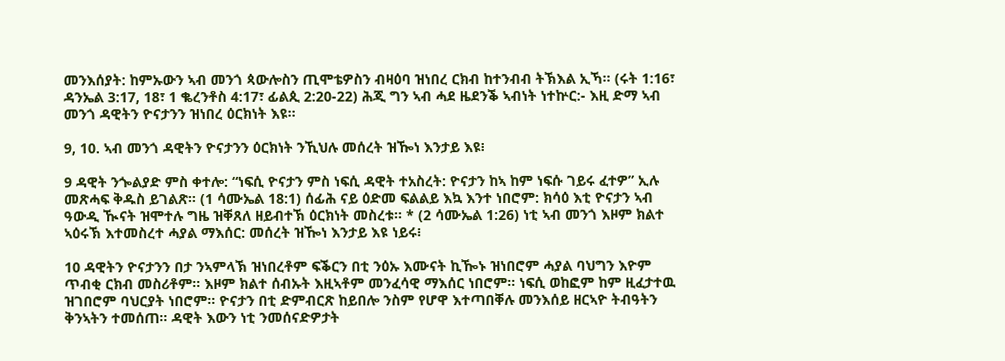መንእሰያት: ከምኡውን ኣብ መንጎ ጳውሎስን ጢሞቴዎስን ብዛዕባ ዝነበረ ርክብ ከተንብብ ትኽእል ኢኻ። (ሩት 1:16፣ ዳንኤል 3:17, 18፣ 1 ቈረንቶስ 4:17፣ ፊልጲ 2:20-22) ሕጂ ግን ኣብ ሓደ ዜደንቕ ኣብነት ነተኵር:- እዚ ድማ ኣብ መንጎ ዳዊትን ዮናታንን ዝነበረ ዕርክነት እዩ።

9, 10. ኣብ መንጎ ዳዊትን ዮናታንን ዕርክነት ንኺህሉ መሰረት ዝዀነ እንታይ እዩ፧

9 ዳዊት ንጐልያድ ምስ ቀተሎ: “ነፍሲ ዮናታን ምስ ነፍሲ ዳዊት ተአስረት: ዮናታን ከኣ ከም ነፍሱ ገይሩ ፈተዎ” ኢሉ መጽሓፍ ቅዱስ ይገልጽ። (1 ሳሙኤል 18:1) ሰፊሕ ናይ ዕድመ ፍልልይ እኳ እንተ ነበሮም: ክሳዕ እቲ ዮናታን ኣብ ዓውዲ ዂናት ዝሞተሉ ግዜ ዝቐጸለ ዘይብተኽ ዕርክነት መስረቱ። * (2 ሳሙኤል 1:26) ነቲ ኣብ መንጎ እዞም ክልተ ኣዕሩኽ እተመስረተ ሓያል ማእሰር: መሰረት ዝዀነ እንታይ እዩ ነይሩ፧

10 ዳዊትን ዮናታንን በታ ንኣምላኽ ዝነበረቶም ፍቕርን በቲ ንዕኡ እሙናት ኪዀኑ ዝነበሮም ሓያል ባህግን እዮም ጥብቂ ርክብ መስሪቶም። እዞም ክልተ ሰብኡት እዚኣቶም መንፈሳዊ ማእሰር ነበሮም። ነፍሲ ወከፎም ከም ዚፈታተዉ ዝገበሮም ባህርያት ነበሮም። ዮናታን በቲ ድምብርጽ ከይበሎ ንስም የሆዋ እተጣበቐሉ መንእሰይ ዘርኣዮ ትብዓትን ቅንኣትን ተመሰጠ። ዳዊት እውን ነቲ ንመሰናድዎታት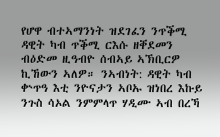የሆዋ ብተኣማንነት ዝደገፈን ንጥቕሚ ዳዊት ካብ ጥቕሚ ርእሱ ዘቐደመን  ብዕድመ ዚዓብዮ ሰብኣይ ኣኽቢርዎ ኪኸውን ኣለዎ። ንኣብነት: ዳዊት ካብ ቍጥዓ እቲ ንዮናታን ኣቦኡ ዝነበረ እኩይ ንጉስ ሳኦል ንምምላጥ ሃዲሙ ኣብ በረኻ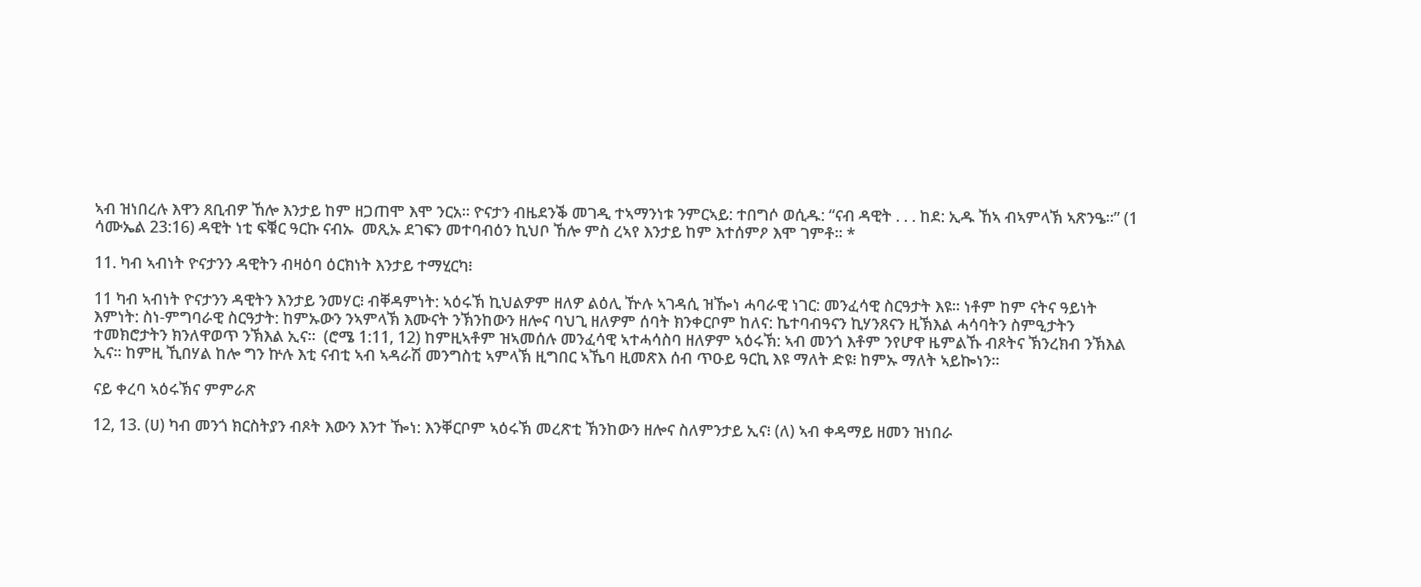ኣብ ዝነበረሉ እዋን ጸቢብዎ ኸሎ እንታይ ከም ዘጋጠሞ እሞ ንርአ። ዮናታን ብዜደንቕ መገዲ ተኣማንነቱ ንምርኣይ: ተበግሶ ወሲዱ: “ናብ ዳዊት . . . ከደ: ኢዱ ኸኣ ብኣምላኽ ኣጽንዔ።” (1 ሳሙኤል 23:16) ዳዊት ነቲ ፍቑር ዓርኩ ናብኡ  መጺኡ ደገፍን መተባብዕን ኪህቦ ኸሎ ምስ ረኣየ እንታይ ከም እተሰምዖ እሞ ገምቶ። *

11. ካብ ኣብነት ዮናታንን ዳዊትን ብዛዕባ ዕርክነት እንታይ ተማሂርካ፧

11 ካብ ኣብነት ዮናታንን ዳዊትን እንታይ ንመሃር፧ ብቐዳምነት: ኣዕሩኽ ኪህልዎም ዘለዎ ልዕሊ ዅሉ ኣገዳሲ ዝዀነ ሓባራዊ ነገር: መንፈሳዊ ስርዓታት እዩ። ነቶም ከም ናትና ዓይነት እምነት: ስነ-ምግባራዊ ስርዓታት: ከምኡውን ንኣምላኽ እሙናት ንኽንከውን ዘሎና ባህጊ ዘለዎም ሰባት ክንቀርቦም ከለና: ኬተባብዓናን ኪሃንጸናን ዚኽእል ሓሳባትን ስምዒታትን ተመክሮታትን ክንለዋወጥ ንኽእል ኢና።  (ሮሜ 1:11, 12) ከምዚኣቶም ዝኣመሰሉ መንፈሳዊ ኣተሓሳስባ ዘለዎም ኣዕሩኽ: ኣብ መንጎ እቶም ንየሆዋ ዜምልኹ ብጾትና ኽንረክብ ንኽእል ኢና። ከምዚ ኺበሃል ከሎ ግን ኵሉ እቲ ናብቲ ኣብ ኣዳራሽ መንግስቲ ኣምላኽ ዚግበር ኣኼባ ዚመጽእ ሰብ ጥዑይ ዓርኪ እዩ ማለት ድዩ፧ ከምኡ ማለት ኣይኰነን።

ናይ ቀረባ ኣዕሩኽና ምምራጽ

12, 13. (ሀ) ካብ መንጎ ክርስትያን ብጾት እውን እንተ ዀነ: እንቐርቦም ኣዕሩኽ መረጽቲ ኽንከውን ዘሎና ስለምንታይ ኢና፧ (ለ) ኣብ ቀዳማይ ዘመን ዝነበራ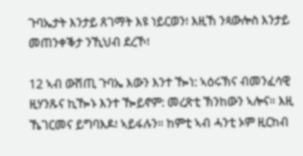ጉባኤታት እንታይ ጸገማት እዩ ነይርወን፧ እዚኸ ንጳውሎስ እንታይ መጠንቀቕታ ንኺህብ ደረኾ፧

12 ኣብ ውሽጢ ጉባኤ እውን እንተ ዀነ: ኣዕሩኽና ብመንፈሳዊ ዚሃንጹና ኪዀኑ እንተ ዀይኖም: መረጽቲ ኽንከውን ኣሎና። እዚ ኼገርመና ይግባእዶ፧ ኣይፋሉን። ከምቲ ኣብ ሓንቲ ኦም ዚርከብ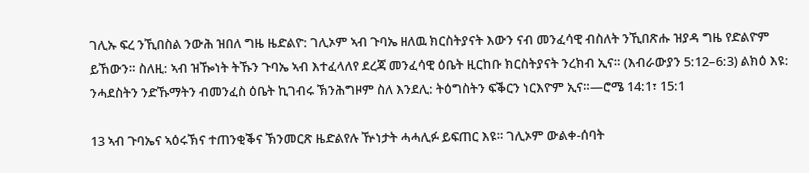ገሊኡ ፍረ ንኺበስል ንውሕ ዝበለ ግዜ ዜድልዮ: ገሊኦም ኣብ ጉባኤ ዘለዉ ክርስትያናት እውን ናብ መንፈሳዊ ብስለት ንኺበጽሑ ዝያዳ ግዜ የድልዮም ይኸውን። ስለዚ: ኣብ ዝዀነት ትኹን ጉባኤ ኣብ እተፈላለየ ደረጃ መንፈሳዊ ዕቤት ዚርከቡ ክርስትያናት ንረክብ ኢና። (እብራውያን 5:12–6:3) ልክዕ እዩ: ንሓደስትን ንድኹማትን ብመንፈስ ዕቤት ኪገብሩ ኽንሕግዞም ስለ እንደሊ: ትዕግስትን ፍቕርን ነርእዮም ኢና።—ሮሜ 14:1፣ 15:1

13 ኣብ ጉባኤና ኣዕሩኽና ተጠንቂቕና ኽንመርጽ ዜድልየሉ ዅነታት ሓሓሊፉ ይፍጠር እዩ። ገሊኦም ውልቀ-ሰባት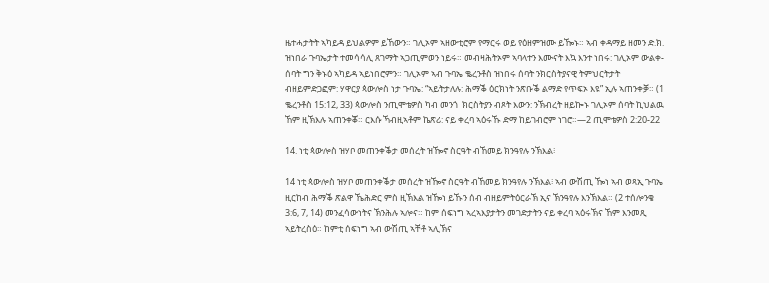ዜተሓታትት ኣካይዳ ይህልዎም ይኸውን። ገሊኦም ኣዘውቲሮም የማርሩ ወይ የዕዘምዝሙ ይዀኑ። ኣብ ቀዳማይ ዘመን ድ.ክ. ዝነበራ ጉባኤታት ተመሳሳሊ ጸገማት ኣጋጢምወን ነይሩ። መብዛሕትኦም ኣባላተን እሙናት እኳ እንተ ነበሩ: ገሊኦም ውልቀ-ሰባት ግን ቅኑዕ ኣካይዳ ኣይነበሮምን። ገሊኦም ኣብ ጉባኤ ቈረንቶስ ዝነበሩ ሰባት ንክርስትያናዊ ትምህርትታት ብዘይምድጋፎም: ሃዋርያ ጳውሎስ ነታ ጉባኤ: “ኣይትታለሉ: ሕማቕ ዕርክነት ንጽቡቕ ልማድ የጥፍኦ እዩ” ኢሉ ኣጠንቀቓ። (1 ቈረንቶስ 15:12, 33) ጳውሎስ ንጢሞቴዎስ ካብ መንጎ  ክርስትያን ብጾት እውን: ንኽብረት ዘይኰኑ ገሊኦም ሰባት ኪህልዉ ኸም ዚኽእሉ ኣጠንቀቖ። ርእሱ ኻብዚኣቶም ኬጽሪ: ናይ ቀረባ ኣዕሩኹ ድማ ከይገብሮም ነገሮ።—2 ጢሞቴዎስ 2:20-22

14. ነቲ ጳውሎስ ዝሃቦ መጠንቀቕታ መሰረት ዝዀኖ ስርዓት ብኸመይ ክንዓየሉ ንኽእል፧

14 ነቲ ጳውሎስ ዝሃቦ መጠንቀቕታ መሰረት ዝዀኖ ስርዓት ብኸመይ ክንዓየሉ ንኽእል፧ ኣብ ውሽጢ ዀነ ኣብ ወጻኢ ጉባኤ ዚርከብ ሕማቕ ጽልዋ ኼሕድር ምስ ዚኽእል ዝዀነ ይኹን ሰብ ብዘይምትዕርራኽ ኢና ኽንዓየሉ እንኽእል። (2 ተሰሎንቄ 3:6, 7, 14) መንፈሳውነትና ኽንሕሉ ኣሎና። ከም ሰፍነግ ኣረኣእያታትን መገድታትን ናይ ቀረባ ኣዕሩኽና ኸም እንመጺ ኣይትረስዕ። ከምቲ ሰፍነግ ኣብ ውሽጢ ኣቸቶ ኣሊኽና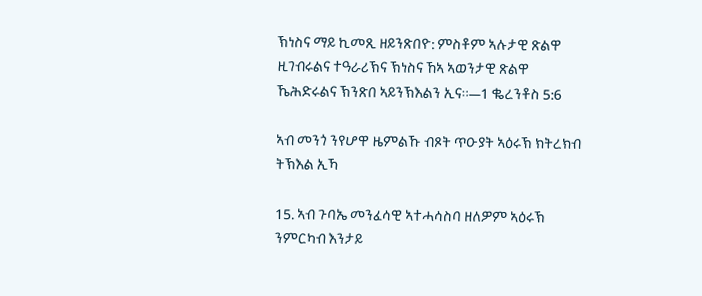ኽነስና ማይ ኪመጺ ዘይንጽበዮ: ምስቶም ኣሉታዊ ጽልዋ ዚገብሩልና ተዓራሪኽና ኽነስና ኸኣ ኣወንታዊ ጽልዋ ኼሕድሩልና ኽንጽበ ኣይንኽእልን ኢና።—1 ቈረንቶስ 5:6

ኣብ መንጎ ንየሆዋ ዜምልኹ ብጾት ጥዑያት ኣዕሩኽ ክትረክብ ትኽእል ኢኻ

15. ኣብ ጉባኤ መንፈሳዊ ኣተሓሳስባ ዘለዎም ኣዕሩኽ ንምርካብ እንታይ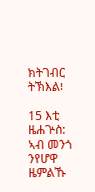ክትገብር ትኽእል፧

15 እቲ ዜሐጕስ: ኣብ መንጎ ንየሆዋ ዜምልኹ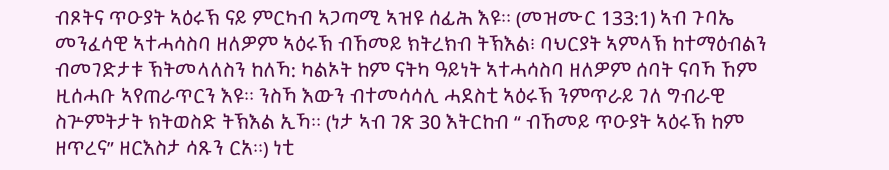ብጾትና ጥዑያት ኣዕሩኽ ናይ ምርካብ ኣጋጣሚ ኣዝዩ ሰፊሕ እዩ። (መዝሙር 133:1) ኣብ ጉባኤ መንፈሳዊ ኣተሓሳስባ ዘለዎም ኣዕሩኽ ብኸመይ ክትረክብ ትኽእል፧ ባህርያት ኣምላኽ ከተማዕብልን ብመገድታቱ ኽትመላለስን ከለኻ: ካልኦት ከም ናትካ ዓይነት ኣተሓሳስባ ዘለዎም ሰባት ናባኻ ኸም ዚሰሓቡ ኣየጠራጥርን እዩ። ንስኻ እውን ብተመሳሳሊ ሓደስቲ ኣዕሩኽ ንምጥራይ ገለ ግብራዊ ስጕምትታት ክትወስድ ትኽእል ኢኻ። (ነታ ኣብ ገጽ 30 እትርከብ “ ብኸመይ ጥዑያት ኣዕሩኽ ከም ዘጥረና” ዘርእስታ ሳጹን ርአ።) ነቲ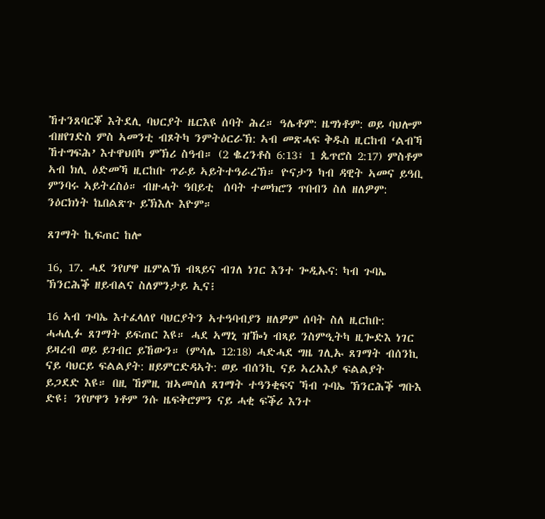ኸተንጸባርቖ እትደሊ ባህርያት ዜርእዩ ሰባት ሕረ። ዓሌቶም: ዜግነቶም: ወይ ባህሎም ብዘየገድስ ምስ ኣመንቲ ብጾትካ ንምትዕርራኽ: ኣብ መጽሓፍ ቅዱስ ዚርከብ ‘ልብኻ ኸተግፍሕ’ እተዋህበካ ምኽሪ ስዓብ። (2 ቈረንቶስ 6:13፣ 1 ጴጥሮስ 2:17) ምስቶም ኣብ ክሊ ዕድመኻ ዚርከቡ ጥራይ ኣይትተዓራረኽ። ዮናታን ካብ ዳዊት ኣመና ይዓቢ ምንባሩ ኣይትረስዕ። ብዙሓት ዓበይቲ  ሰባት ተመክሮን ጥበብን ስለ ዘለዎም: ንዕርክነት ኬበልጽጉ ይኽእሉ እዮም።

ጸገማት ኪፍጠር ከሎ

16, 17. ሓደ ንየሆዋ ዜምልኽ ብጻይና ብገለ ነገር እንተ ጐዲኡና: ካብ ጉባኤ ኽንርሕቕ ዘይብልና ስለምንታይ ኢና፧

16 ኣብ ጉባኤ እተፈላለየ ባህርያትን ኣተዓባብያን ዘለዎም ሰባት ስለ ዚርከቡ: ሓሓሊፉ ጸገማት ይፍጠር እዩ። ሓደ ኣማኒ ዝዀነ ብጻይ ንስምዒትካ ዚጐድእ ነገር ይዛረብ ወይ ይገብር ይኸውን። (ምሳሌ 12:18) ሓድሓደ ግዜ ገሊኡ ጸገማት ብሰንኪ ናይ ባህርይ ፍልልያት: ዘይምርድዳኣት: ወይ ብሰንኪ ናይ ኣረኣእያ ፍልልያት ይጋደድ እዩ። በዚ ኸምዚ ዝኣመሰለ ጸገማት ተዓንቂፍና ኻብ ጉባኤ ኽንርሕቕ ግቡእ ድዩ፧ ንየሆዋን ነቶም ንሱ ዜፍቅሮምን ናይ ሓቂ ፍቕሪ እንተ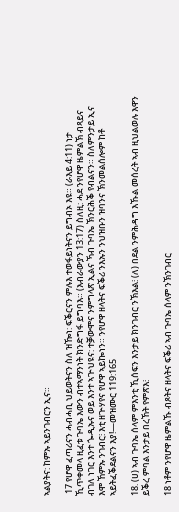ኣልያትና: ከምኡ ኣይንገብርን ኢና።

 17 የሆዋ ፈጣሪናን ሓብሓቢ ህይወትናን ስለ ዝዀነ: ፍቕርናን ምሉእ ተወፋይነትናን ይግብኦ እዩ። (ራእይ 4:11) ነታ ኺጥቀመላ ዚፈቱ ጉባኤ እውን ብተኣማንነት ክንድግፋ ይግባእ። (እብራውያን 13:17) ስለዚ: ሓደ ንየሆዋ ዜምልኽ ብጻይና ብገለ ነገር እንተ ጐዲኡና ወይ እንተ ኣጕህዩና: ተቓውሞና ንምግላጽ ኢልና ኻብ ጉባኤ ኽንርሕቕ የብልናን። ስለምንታይ ኢና እሞ ኸምኡ ንገብር፧ እቲ ዘጕሃየና የሆዋ ኣይኰነን። ንየሆዋ ዘላትና ፍቕሪ ንእኡን ንህዝቡን ዝባንና ኽንመልሰሎም ከቶ ኣይትፈቕደልናን እያ!—መዝሙር 119:165

18. (ሀ) ኣብ ጉባኤ ሰላም ምእንቲ ኺሰፍን እንታይ ክንገብር ንኽእል፧ (ለ) በደል ንምሕዳግ እኹል መሰረት ኣብ ዚህልወሉ እዋን ይቕረ ምባል እንታይ በረኸት የምጽእ፧

18 ነቶም ንየሆዋ ዜምልኹ ብጾትና ዘላትና ፍቕሪ ኣብ ጉባኤ ሰላም ንኽንገብር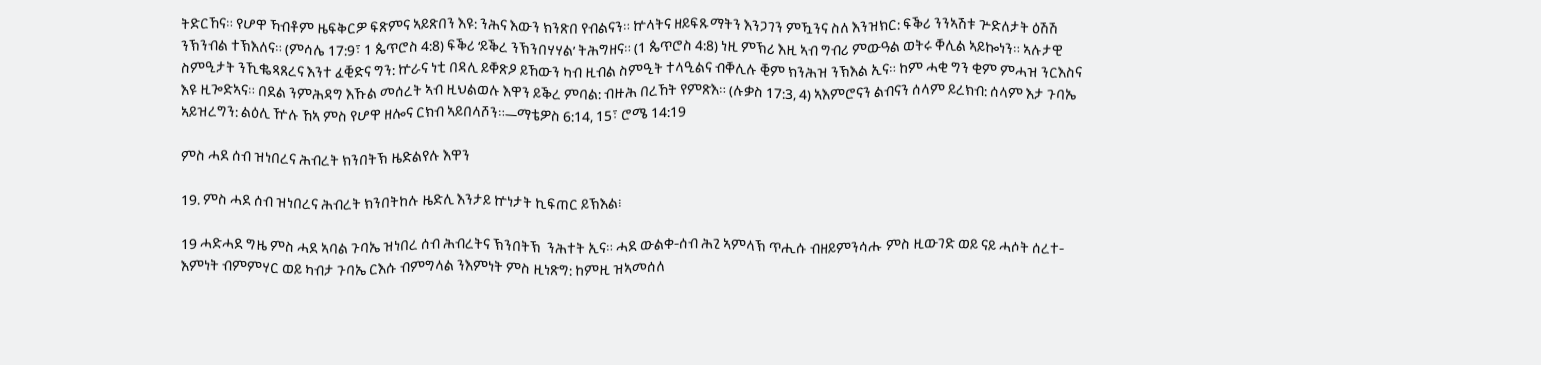ትድርኸና። የሆዋ ኻብቶም ዜፍቅርዎ ፍጽምና ኣይጽበን እዩ: ንሕና እውን ክንጽበ የብልናን። ኵላትና ዘይፍጹማትን እንጋገን ምዃንና ስለ እንዝክር: ፍቕሪ ንንኣሽቱ ጕድለታት ዕሽሽ ንኽንብል ተኽእለና። (ምሳሌ 17:9፣ 1 ጴጥሮስ 4:8) ፍቕሪ ‘ይቕረ ንኽንበሃሃል’ ትሕግዘና። (1 ጴጥሮስ 4:8) ነዚ ምኽሪ እዚ ኣብ ግብሪ ምውዓል ወትሩ ቐሊል ኣይኰነን። ኣሉታዊ ስምዒታት ንኺቈጻጸረና እንተ ፈቒድና ግን: ኵራና ነቲ በዳሊ ይቐጽዖ ይኸውን ካብ ዚብል ስምዒት ተላዒልና ብቐሊሉ ቒም ክንሕዝ ንኽእል ኢና። ከም ሓቂ ግን ቂም ምሓዝ ንርእስና እዩ ዚጐድኣና። በደል ንምሕዳግ እኹል መሰረት ኣብ ዚህልወሉ እዋን ይቕረ ምባል: ብዙሕ በረኸት የምጽእ። (ሉቃስ 17:3, 4) ኣእምሮናን ልብናን ሰላም ይረክብ: ሰላም እታ ጉባኤ ኣይዝረግን: ልዕሊ ዅሉ ኸኣ ምስ የሆዋ ዘሎና ርክብ ኣይበላሾን።—ማቴዎስ 6:14, 15፣ ሮሜ 14:19

ምስ ሓደ ሰብ ዝነበረና ሕብረት ክንበትኽ ዜድልየሉ እዋን

19. ምስ ሓደ ሰብ ዝነበረና ሕብረት ክንበትከሉ ዜድሊ እንታይ ኵነታት ኪፍጠር ይኽእል፧

19 ሓድሓደ ግዜ ምስ ሓደ ኣባል ጉባኤ ዝነበረ ሰብ ሕብረትና ኽንበትኽ  ንሕተት ኢና። ሓደ ውልቀ-ሰብ ሕጊ ኣምላኽ ጥሒሱ ብዘይምንሳሑ ምስ ዚውገድ ወይ ናይ ሓሶት ሰረተ-እምነት ብምምሃር ወይ ካብታ ጉባኤ ርእሱ ብምግላል ንእምነት ምስ ዚነጽግ: ከምዚ ዝኣመሰለ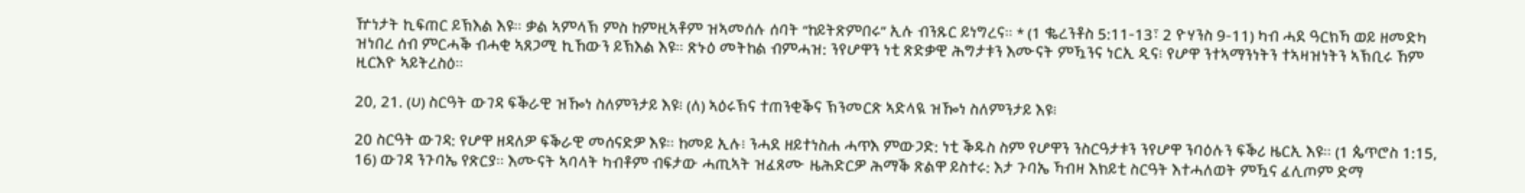ዅነታት ኪፍጠር ይኽእል እዩ። ቃል ኣምላኽ ምስ ከምዚኣቶም ዝኣመሰሉ ሰባት “ከይትጽምበሩ” ኢሉ ብንጹር ይነግረና። * (1 ቈረንቶስ 5:11-13፣ 2 ዮሃንስ 9-11) ካብ ሓደ ዓርክኻ ወይ ዘመድካ ዝነበረ ሰብ ምርሓቕ ብሓቂ ኣጸጋሚ ኪኸውን ይኽእል እዩ። ጽኑዕ መትከል ብምሓዝ: ንየሆዋን ነቲ ጽድቃዊ ሕግታቱን እሙናት ምዃንና ነርኢ ዲና፧ የሆዋ ንተኣማንነትን ተኣዛዝነትን ኣኽቢሩ ኸም ዚርእዮ ኣይትረስዕ።

20, 21. (ሀ) ስርዓት ውገዳ ፍቕራዊ ዝዀነ ስለምንታይ እዩ፧ (ለ) ኣዕሩኽና ተጠንቂቕና ኽንመርጽ ኣድላዪ ዝዀነ ስለምንታይ እዩ፧

20 ስርዓት ውገዳ: የሆዋ ዘዳለዎ ፍቕራዊ መሰናድዎ እዩ። ከመይ ኢሉ፧ ንሓደ ዘይተነስሐ ሓጥእ ምውጋድ: ነቲ ቕዱስ ስም የሆዋን ንስርዓታቱን ንየሆዋ ንባዕሉን ፍቕሪ ዜርኢ እዩ። (1 ጴጥሮስ 1:15, 16) ውገዳ ንጉባኤ የጽርያ። እሙናት ኣባላት ካብቶም ብፍታው ሓጢኣት ዝፈጸሙ ዜሕድርዎ ሕማቕ ጽልዋ ይስተሩ: እታ ጉባኤ ኻብዛ እክይቲ ስርዓት እተሓለወት ምዃና ፈሊጦም ድማ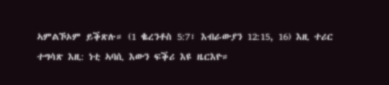ኣምልኾኦም ይቕጽሉ። (1 ቈረንቶስ 5:7፣ እብራውያን 12:15, 16) እዚ ተሪር ተግሳጽ እዚ: ነቲ ኣባሲ እውን ፍቕሪ እዩ ዜርእዮ።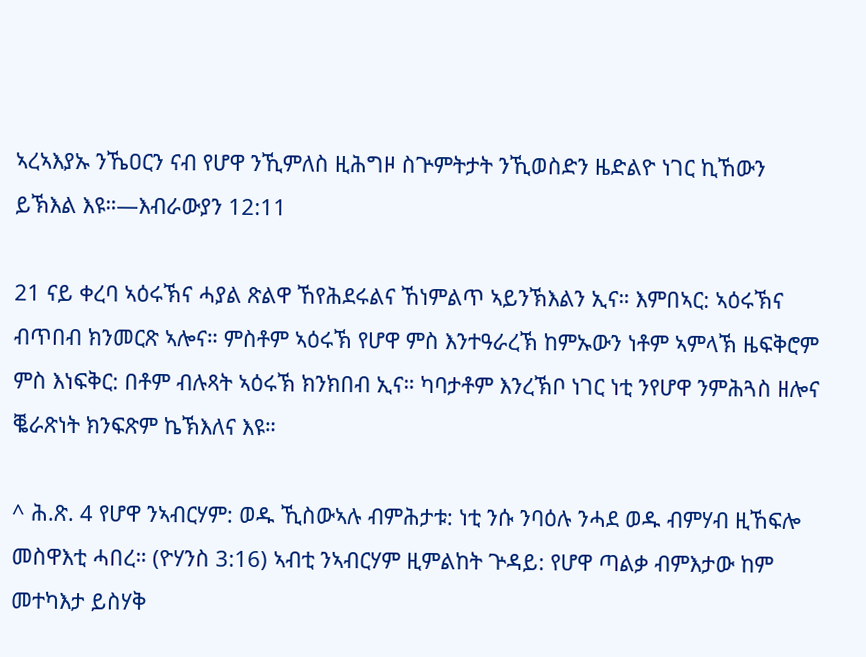ኣረኣእያኡ ንኼዐርን ናብ የሆዋ ንኺምለስ ዚሕግዞ ስጕምትታት ንኺወስድን ዜድልዮ ነገር ኪኸውን ይኽእል እዩ።—እብራውያን 12:11

21 ናይ ቀረባ ኣዕሩኽና ሓያል ጽልዋ ኸየሕደሩልና ኸነምልጥ ኣይንኽእልን ኢና። እምበኣር: ኣዕሩኽና ብጥበብ ክንመርጽ ኣሎና። ምስቶም ኣዕሩኽ የሆዋ ምስ እንተዓራረኽ ከምኡውን ነቶም ኣምላኽ ዜፍቅሮም ምስ እነፍቅር: በቶም ብሉጻት ኣዕሩኽ ክንክበብ ኢና። ካባታቶም እንረኽቦ ነገር ነቲ ንየሆዋ ንምሕጓስ ዘሎና ቘራጽነት ክንፍጽም ኬኽእለና እዩ።

^ ሕ.ጽ. 4 የሆዋ ንኣብርሃም: ወዱ ኺስውኣሉ ብምሕታቱ: ነቲ ንሱ ንባዕሉ ንሓደ ወዱ ብምሃብ ዚኸፍሎ መስዋእቲ ሓበረ። (ዮሃንስ 3:16) ኣብቲ ንኣብርሃም ዚምልከት ጕዳይ: የሆዋ ጣልቃ ብምእታው ከም መተካእታ ይስሃቅ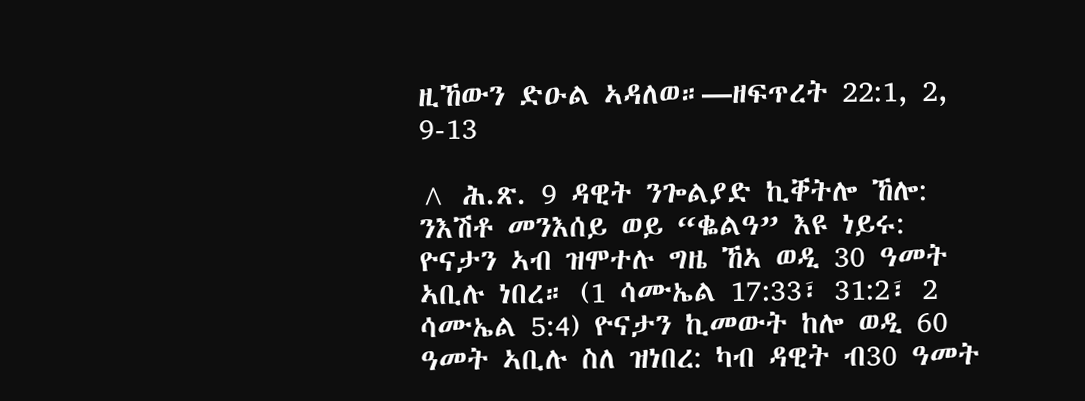ዚኸውን ድዑል ኣዳለወ።—ዘፍጥረት 22:1, 2, 9-13

^ ሕ.ጽ. 9 ዳዊት ንጐልያድ ኪቐትሎ ኸሎ: ንእሽቶ መንእሰይ ወይ “ቈልዓ” እዩ ነይሩ: ዮናታን ኣብ ዝሞተሉ ግዜ ኸኣ ወዲ 30 ዓመት ኣቢሉ ነበረ። (1 ሳሙኤል 17:33፣ 31:2፣ 2 ሳሙኤል 5:4) ዮናታን ኪመውት ከሎ ወዲ 60 ዓመት ኣቢሉ ስለ ዝነበረ: ካብ ዳዊት ብ30 ዓመት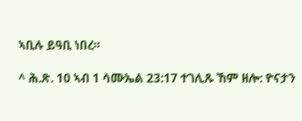ኣቢሉ ይዓቢ ነበረ።

^ ሕ.ጽ. 10 ኣብ 1 ሳሙኤል 23:17 ተገሊጹ ኸም ዘሎ: ዮናታን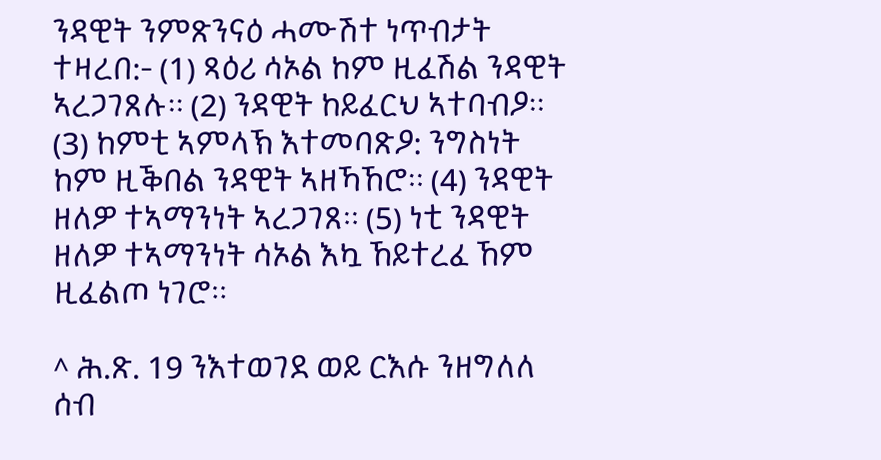ንዳዊት ንምጽንናዕ ሓሙሽተ ነጥብታት ተዛረበ:- (1) ጻዕሪ ሳኦል ከም ዚፈሽል ንዳዊት ኣረጋገጸሉ። (2) ንዳዊት ከይፈርህ ኣተባብዖ። (3) ከምቲ ኣምላኽ እተመባጽዖ: ንግስነት ከም ዚቕበል ንዳዊት ኣዘኻኸሮ። (4) ንዳዊት ዘለዎ ተኣማንነት ኣረጋገጸ። (5) ነቲ ንዳዊት ዘለዎ ተኣማንነት ሳኦል እኳ ኸይተረፈ ኸም ዚፈልጦ ነገሮ።

^ ሕ.ጽ. 19 ንእተወገደ ወይ ርእሱ ንዘግለለ ሰብ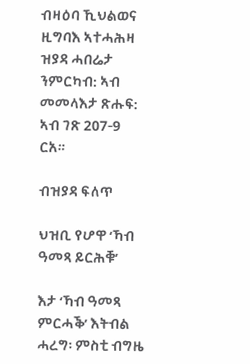ብዛዕባ ኺህልወና ዚግባእ ኣተሓሕዛ ዝያዳ ሓበሬታ ንምርካብ: ኣብ መመላእታ ጽሑፍ: ኣብ ገጽ 207-9 ርአ።

ብዝያዳ ፍለጥ

ህዝቢ የሆዋ ‘ኻብ ዓመጻ ይርሕቑ’

እታ ‘ኻብ ዓመጻ ምርሓቕ’ እትብል ሓረግ፡ ምስቲ ብግዜ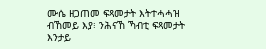ሙሴ ዘጋጠመ ፍጻመታት እትተሓሓዝ ብኸመይ እያ፧ ንሕናኸ ኻብቲ ፍጻመታት እንታይ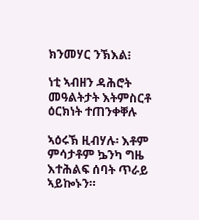ክንመሃር ንኽእል፧

ነቲ ኣብዘን ዳሕሮት መዓልትታት እትምስርቶ ዕርክነት ተጠንቀቐሉ

ኣዕሩኽ ዚብሃሉ፡ እቶም ምሳታቶም ኴንካ ግዜ እተሕልፍ ሰባት ጥራይ ኣይኰኑን።